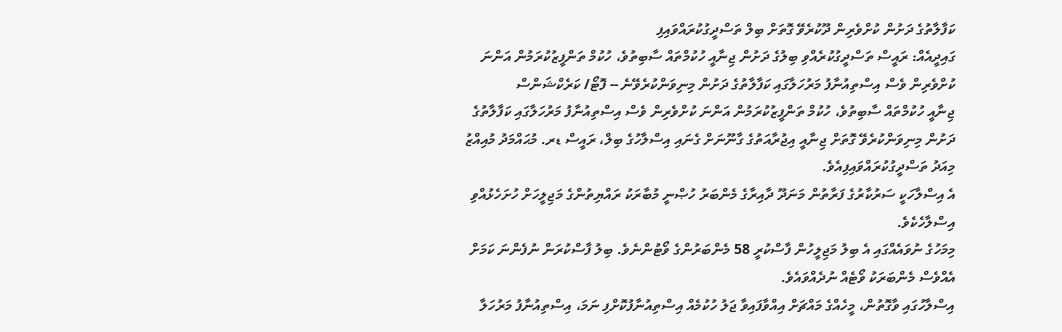ކަފާލާތުގެ ދަށުން ކުށްވެރިން ދޫކުރެވޭ ގޮތަށް ބިލް ތަސްދީގުކުރައްވައިފި
ގައިދީއެއް: ރައީސް ތަސްދީގުކުރެއްވި ބިލުގެ ދަށުން ޖިނާއީ ހުކުމްތައް ސާބިތުވެ، ހުކުމް ތަންފީޒުކުރަމުން އަންނަ ކުށްވެރިން ވެސް އިސްތިއުނާފު މަރުހަލާގައި ކަފާލާތުގެ ދަށުން މިނިވަންކުރެވޭނެ -- ފޮޓޯ/ ކަރެކްޝަންސް
ޖިނާއީ ހުކުމްތައް ސާބިތުވެ، ހުކުމް ތަންފީޒުކުރަމުން އަންނަ ކުށްވެރިން ވެސް އިސްތިއުނާފު މަރުހަލާގައި ކަފާލާތުގެ ދަށުން މިނިވަންކުރެވޭ ގޮތަށް ޖިނާއީ އިޖުރާއަތުގެ ގާނޫނަށް ގެނައި އިސްލާހުގެ ބިލް، ރައީސް ޑރ. މުޙައްމަދު މުއިއްޒު މިއަދު ތަސްދީގުކުރައްވައިފިއެވެ.
އެ އިސްލާހަކީ ސަރުކާރުގެ ފަރާތުން މަނަދޫ ދާއިރާގެ މެންބަރު ހުޞްނީ މުބާރަކު ރައްޔިތުންގެ މަޖިލީހަށް ހުށަހެޅުއްވި އިސްލާހެކެވެ.
މިމަހުގެ ނުވައެއްގައި އެ ބިލު މަޖިލީހުން ފާސްކުރީ 58 މެންބަރުންގެ ވޯޓުންނެވެ. ބިލު ފާސްކުރަން ނުފެންނަ ކަމަށް އެއްވެސް މެންބަރަކު ވޯޓެއް ނުދެއްވައެވެ.
އިސްލާހުގައި ވާގޮތުން، މީހެއްގެ މައްޗަށް އިއްވާފައިވާ ޖަލު ހުކުމެއް އިސްތިއުނާފުކޮށްފި ނަމަ، އިސްތިއުނާފު މަރުހަލާ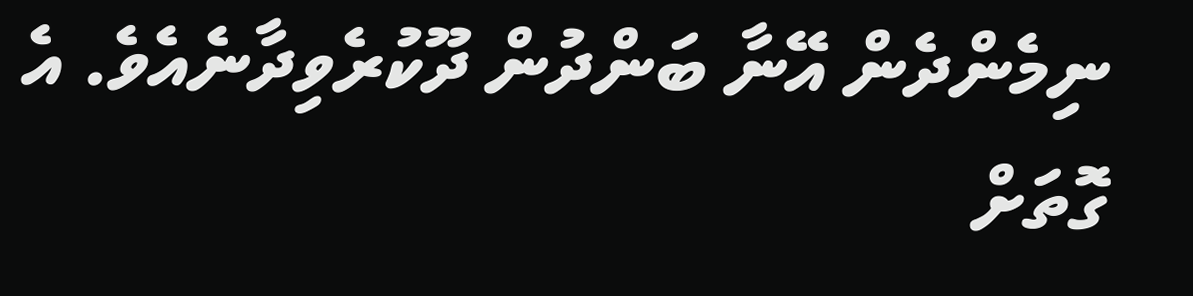ނިމެންދެން އޭނާ ބަންދުން ދޫކުރެވިދާނެއެވެ. އެ ގޮތަށް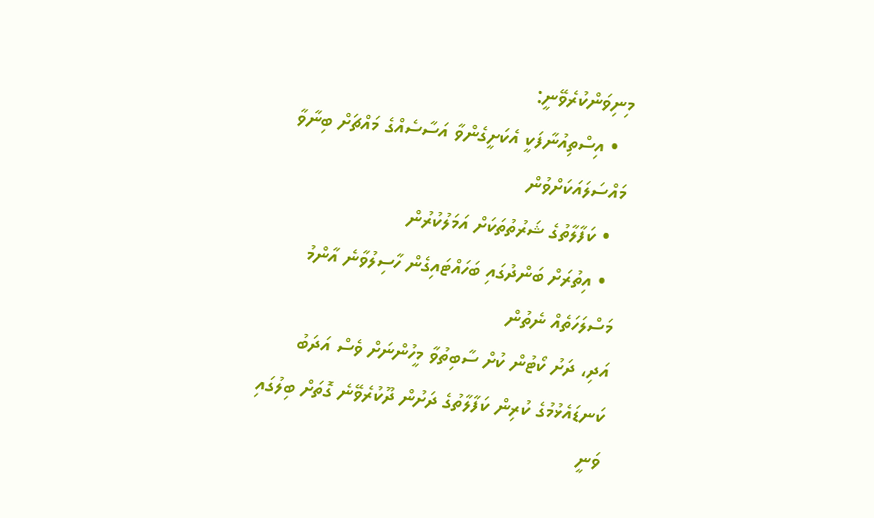މިނިވަންކުރެވޭނީ:
  • އިސްތިއުނާފަކީ އެކަށީގެންވާ އަސާސެއްގެ މައްޗަށް ބިނާވާ މައްސަލައަކަށްވުން
  • ކަފާލާތުގެ ޝަރުތުތަކަށް އަމަލުކުރުން
  • އިތުރަށް ބަންދުގައި ބަހައްޓައިގެން ހާސިލުވާނެ އާންމު މަސްލަހަތެއް ނެތުން
އަދި، ދަށު ކޯޓުން ކުށް ސާބިތުވާ މީހުންނަށް ވެސް އަދަބު ކަނޑައެޅުމުގެ ކުރިން ކަފާލާތުގެ ދަށުން ދޫކުރެވޭނެ ގޮތަށް ބިލުގައި ވަނީ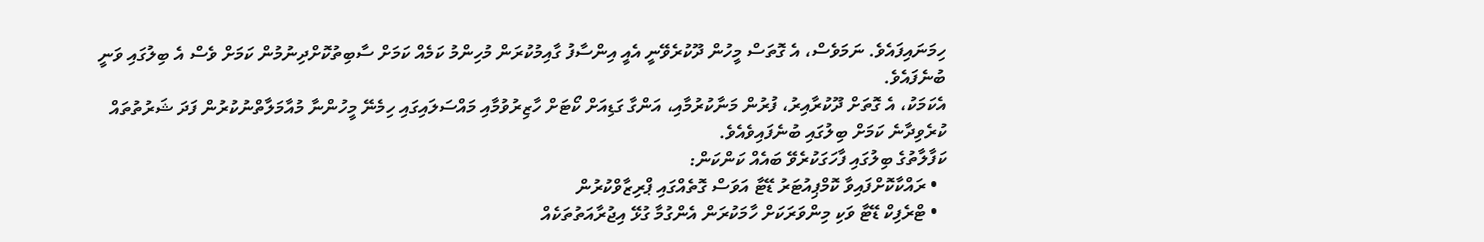ހިމަނައިފައެވެ. ނަމަވެސް، އެ ގޮތަސް މީހުން ދޫކުރެވޭނީ އެއީ އިންސާފު ގާއިމުކުރަން މުހިންމު ކަމެއް ކަމަށް ސާބިތުކޮށްދިނުމުން ކަމަށް ވެސް އެ ބިލުގައި ވަނީ ބުނެފައެވެ.
އެކަމަކު، އެ ގޮތަށް ދޫކުރާއިރު، ފުރުން މަނާކުރުމާއި، އަންގާ ގަޑިއަށް ކޯޓަށް ހާޒިރުވުމާއި މައްސަލައިގައި ހިމެނޭ މީހުންނާ މުއާމަލާތްނުކުރުން ފަދަ ޝަރުތުތައް ކުރެވިދާނެ ކަމަށް ބިލުގައި ބުނެފައިވެއެވެ.
ކަފާލާތުގެ ބިލުގައި ފާހަގަކުރެވޭ ބައެއް ކަންކަން:
  • ރައްކާކޮށްފައިވާ ކޮމްޕިއުޓަރު ޑޭޓާ އަވަސް ގޮތެއްގައި ޕްރިޒާވްކުރުން
  • ޓްރެފިކް ޑޭޓާ ވަކި މިންވަރަކަށް ހާމަކުރަން އެންގުމާ ގުޅޭ އިޖުރާއަތުތަކެއް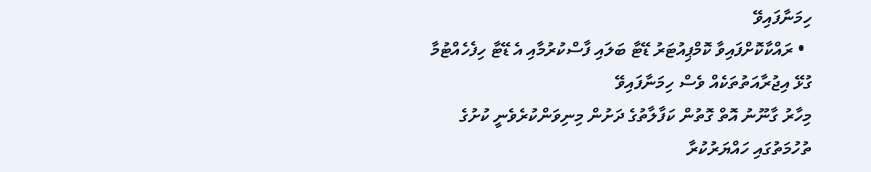ހިމަނާފައިވޭ
  • ރައްކާކޮށްފައިވާ ކޮމްޕިއުޓަރު ޑޭޓާ ބަލައި ފާސްކުރުމާއި އެ ޑޭޓާ ހިފެހެއްޓުމާ ގުޅޭ އިޖުރާއަތުތަކެއް ވެސް ހިމަނާފައިވޭ
މިހާރު ގާނޫނު އޮތް ގޮތުން ކަފާލާތުގެ ދަށުން މިނިވަންކުރެވެނީ ކުށުގެ ތުހުމަތުގައި ހައްޔަރުކުރާ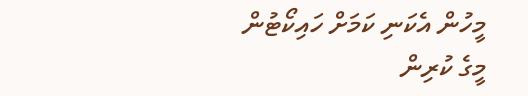މީހުން އެކަނި ކަމަށް ހައިކޯޓުން މީގެ ކުރިން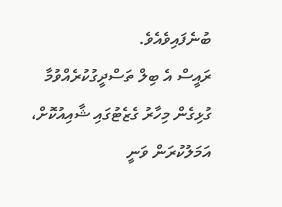ބުނެފައިވެއެވެ.
ރައީސް އެ ބިލް ތަސްދީގުކުރެއްވުމާ ގުޅިގެން މިހާރު ގެޒެޓުގައި ޝާއިއުކޮށް، އަމަލުކުރަން ވަނީ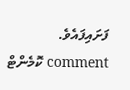ފަށައިފައެވެ.
comment ކޮމެންޓް